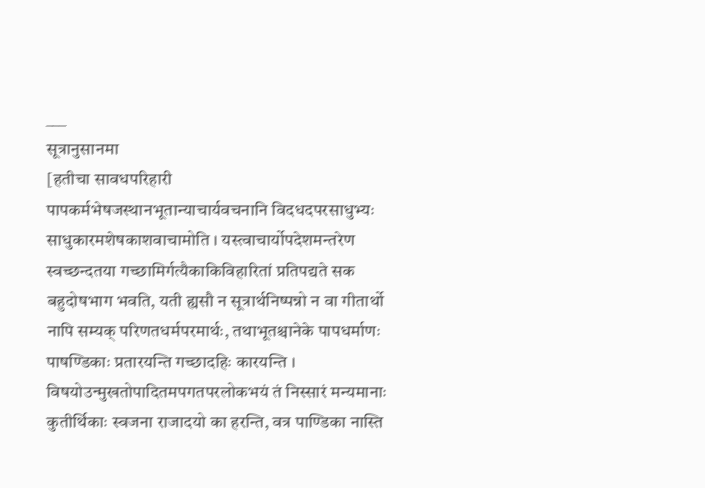___
सूत्रानुसानमा
[हतीचा सावधपरिहारी पापकर्मभेषजस्थानभूतान्याचार्यवचनानि विदधदपरसाधुभ्यः साधुकारमशेषकाशवाचामोति । यस्त्वाचार्योपदेशमन्तरेण स्वच्छन्दतया गच्छामिर्गत्यैकाकिविहारितां प्रतिपद्यते सक बहुदोषभाग भवति, यती ह्यसौ न सूत्रार्थनिष्पन्नो न वा गीतार्थो नापि सम्यक् परिणतधर्मपरमार्थः, तथाभूतश्चानेके पापधर्माणः पाषण्डिकाः प्रतारयन्ति गच्छादहिः कारयन्ति । विषयोउन्मुखतोपादितमपगतपरलोकभयं तं निस्सारं मन्यमानाः कुतीर्थिकाः स्वजना राजादयो का हरन्ति, वत्र पाण्डिका नास्ति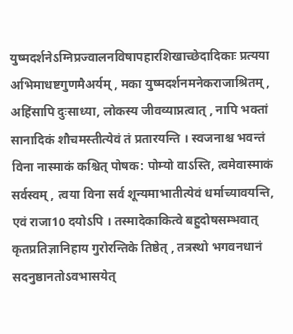युष्मदर्शनेऽग्निप्रज्वालनविषापहारशिखाच्छेदादिकाः प्रत्यया अभिमाधष्टगुणमैअर्यम् , मका युष्मदर्शनमनेकराजाश्रितम् , अहिंसापि दुःसाध्या, लोकस्य जीवव्याप्नत्वात् , नापि भक्तां सानादिकं शौचमस्तीत्येवं तं प्रतारयन्ति । स्वजनाश्च भवन्तं विना नास्माकं कश्चित् पोषक: पोम्यो वाऽस्ति, त्वमेवास्माकं सर्वस्वम् , त्वया विना सर्व शून्यमाभातीत्येवं धर्माच्यावयन्ति, एवं राजा10 दयोऽपि । तस्मादेकाकित्वे बहुदोषसम्भवात् कृतप्रतिज्ञानिहाय गुरोरन्तिके तिष्ठेत् , तत्रस्थो भगवनधानं सदनुष्ठानतोऽवभासयेत्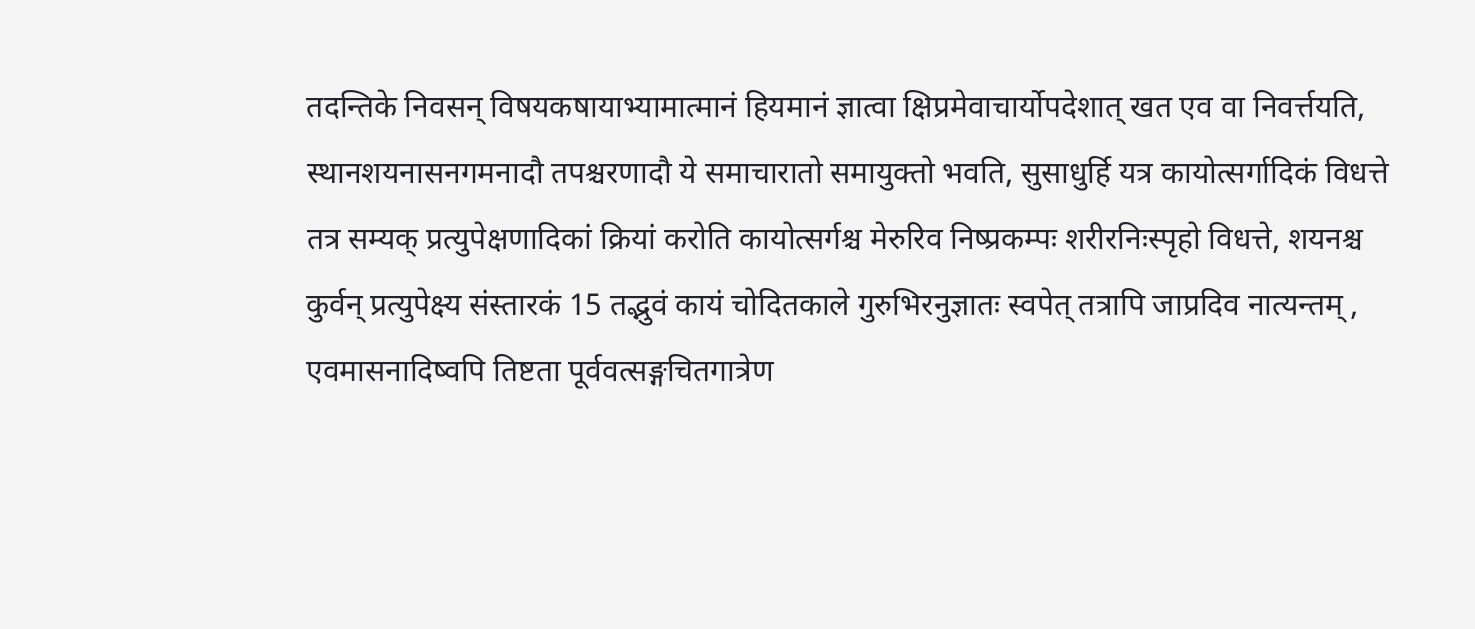तदन्तिके निवसन् विषयकषायाभ्यामात्मानं हियमानं ज्ञात्वा क्षिप्रमेवाचार्योपदेशात् खत एव वा निवर्त्तयति, स्थानशयनासनगमनादौ तपश्चरणादौ ये समाचारातो समायुक्तो भवति, सुसाधुर्हि यत्र कायोत्सर्गादिकं विधत्ते तत्र सम्यक् प्रत्युपेक्षणादिकां क्रियां करोति कायोत्सर्गश्च मेरुरिव निष्प्रकम्पः शरीरनिःस्पृहो विधत्ते, शयनश्च कुर्वन् प्रत्युपेक्ष्य संस्तारकं 15 तद्भुवं कायं चोदितकाले गुरुभिरनुज्ञातः स्वपेत् तत्रापि जाप्रदिव नात्यन्तम् , एवमासनादिष्वपि तिष्टता पूर्ववत्सङ्गचितगात्रेण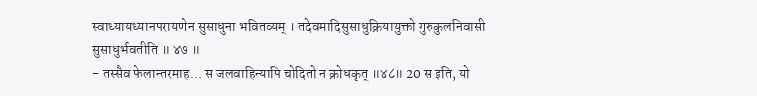स्वाध्यायध्यानपरायणेन सुसाधुना भवितव्यम् । तदेवमादिसुसाधुक्रियायुक्तो गुरुकुलनिवासी सुसाधुर्भवतीति ॥ ४७ ॥
- तस्सैव फेलान्तरमाह... स जलवाहिन्यापि चोदितो न क्रोधकृत् ॥४८॥ 20 स इति, यो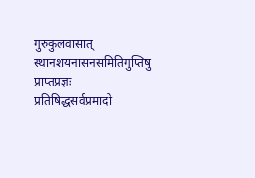गुरुकुलवासात् स्थानशयनासनसमितिगुप्तिषु प्राप्तप्रज्ञः प्रतिषिद्धसर्वप्रमादो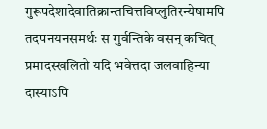गुरूपदेशादेवातिक्रान्तचित्तविप्लुतिरन्येषामपि तदपनयनसमर्थः स गुर्वन्तिके वसन् कचित् प्रमादस्खलितो यदि भवेत्तदा जलवाहिन्या दास्याऽपि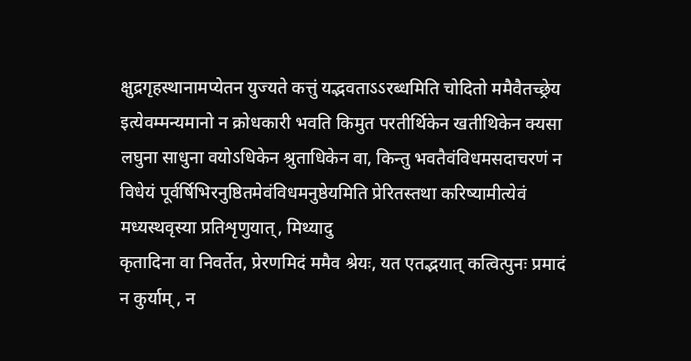क्षुद्रगृहस्थानामप्येतन युज्यते कत्तुं यद्भवताऽऽरब्धमिति चोदितो ममैवैतच्छ्रेय इत्येवम्मन्यमानो न क्रोधकारी भवति किमुत परतीर्थिकेन खतीथिकेन क्यसा लघुना साधुना वयोऽधिकेन श्रुताधिकेन वा, किन्तु भवतैवंविधमसदाचरणं न विधेयं पूर्वर्षिभिरनुष्ठितमेवंविधमनुष्ठेयमिति प्रेरितस्तथा करिष्यामीत्येवं मध्यस्थवृस्या प्रतिशृणुयात्, मिथ्यादु
कृतादिना वा निवर्तेत, प्रेरणमिदं ममैव श्रेयः, यत एतद्भयात् कत्वित्पुनः प्रमादं न कुर्याम् , न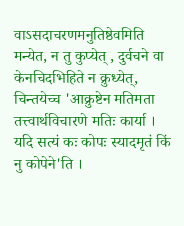वाऽसदाचरणमनुतिष्ठेवमिति मन्येत, न तु कुप्येत् , दुर्वचने वा केनचिदभिहिते न क्रुध्येत्, चिन्तयेच्च 'आक्रुष्टेन मतिमता तत्त्वार्थविचारणे मतिः कार्या । यदि सत्यं कः कोपः स्यादमृतं किं नु कोपेने'ति ।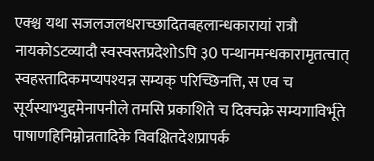एक्श्च यथा सजलजलधराच्छादितबहलान्धकारायां रात्रौ नायकोऽटव्यादौ स्वस्वस्तप्रदेशोऽपि ३0 पन्थानमन्धकारामृतत्वात् स्वहस्तादिकमप्यपश्यन्न सम्यक् परिच्छिनत्ति, स एव च सूर्यस्याभ्युद्दमेनापनीले तमसि प्रकाशिते च दिक्चक्रे सम्यगाविर्भूते पाषाणहिनिम्नोन्नतादिके विवक्षितदेशप्रापर्क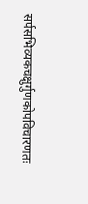सर्पसभिव्यकचक्षुर्गुणकोपविचारणतः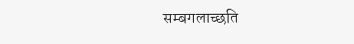सम्बगलाच्छति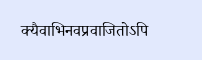क्यैवाभिनवप्रवाजितोऽपि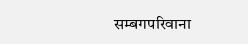सम्बगपरिवाना